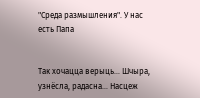"Среда размышления". У нас есть Папа


Так хочацца верыць… Шчыра, узнёсла, радасна… Насцеж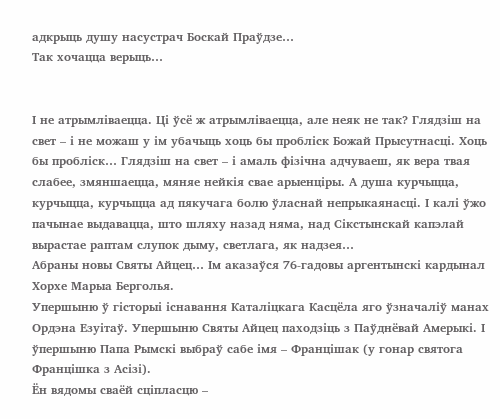адкрыць душу насустрач Боскай Праўдзе…
Так хочацца верыць…


І не атрымліваецца. Ці ўсё ж атрымліваецца, але неяк не так? Глядзіш на свет – і не можаш у ім убачыць хоць бы пробліск Божай Прысутнасці. Хоць бы пробліск… Глядзіш на свет – і амаль фізічна адчуваеш, як вера твая слабее, змяншаецца, мяняе нейкія свае арыенціры. А душа курчыцца, курчыцца, курчыцца ад пякучага болю ўласнай непрыкаянасці. І калі ўжо пачынае выдавацца, што шляху назад няма, над Сікстынскай капэлай вырастае раптам слупок дыму, светлага, як надзея…
Абраны новы Святы Айцец… Ім аказаўся 76-гадовы аргентынскі кардынал Хорхе Марыа Берголья.
Упершыню ў гісторыі існавання Каталіцкага Касцёла яго ўзначаліў манах Ордэна Езуітаў. Упершыню Святы Айцец паходзіць з Паўднёвай Амерыкі. І ўпершыню Папа Рымскі выбраў сабе імя – Францішак (у гонар святога Францішка з Асізі).
Ён вядомы сваёй сціпласцю –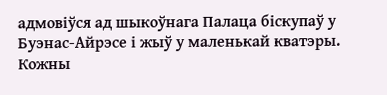адмовіўся ад шыкоўнага Палаца біскупаў у Буэнас-Айрэсе і жыў у маленькай кватэры. Кожны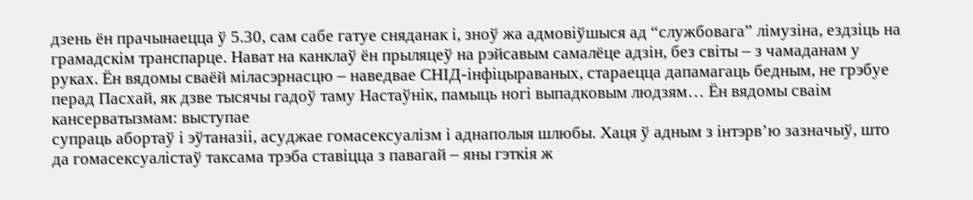дзень ён прачынаецца ў 5.30, сам сабе гатуе сняданак і, зноў жа адмовіўшыся ад “службовага” лімузіна, ездзіць на грамадскім транспарце. Нават на канклаў ён прыляцеў на рэйсавым самалёце адзін, без світы – з чамаданам у руках. Ён вядомы сваёй міласэрнасцю – наведвае СНІД-інфіцыраваных, стараецца дапамагаць бедным, не грэбуе перад Пасхай, як дзве тысячы гадоў таму Настаўнік, памыць ногі выпадковым людзям… Ён вядомы сваім кансерватызмам: выступае
супраць абортаў і эўтаназіі, асуджае гомасексуалізм і аднаполыя шлюбы. Хаця ў адным з інтэрв’ю зазначыў, што да гомасексуалістаў таксама трэба ставіцца з павагай – яны гэткія ж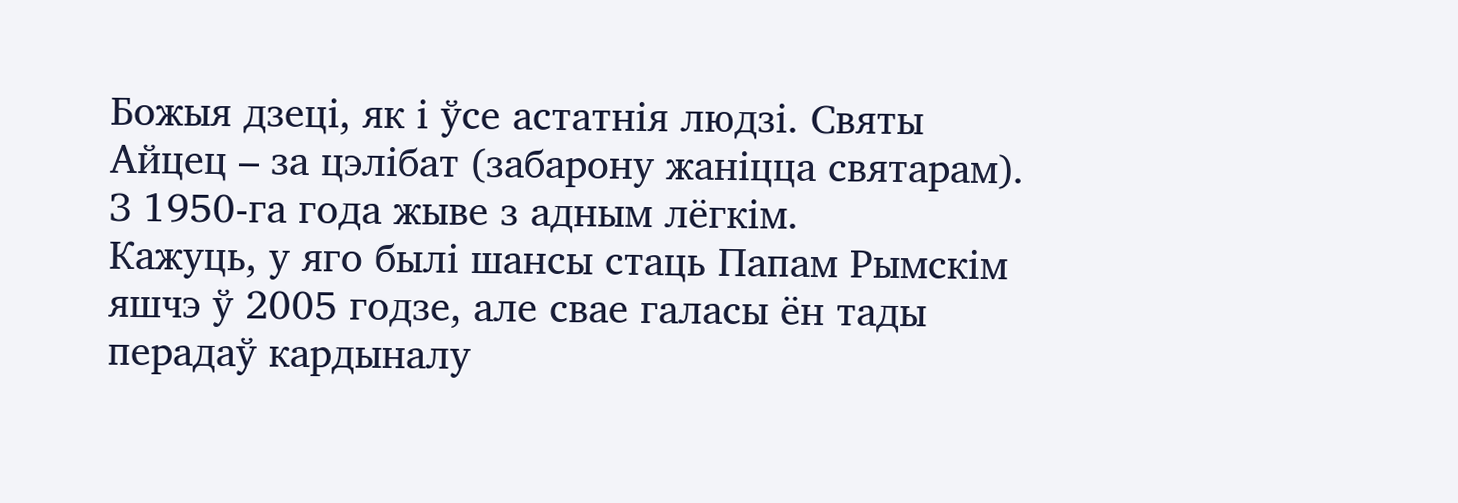Божыя дзеці, як і ўсе астатнія людзі. Святы Айцец – за цэлібат (забарону жаніцца святарам).
З 1950-га года жыве з адным лёгкім.
Кажуць, у яго былі шансы стаць Папам Рымскім яшчэ ў 2005 годзе, але свае галасы ён тады перадаў кардыналу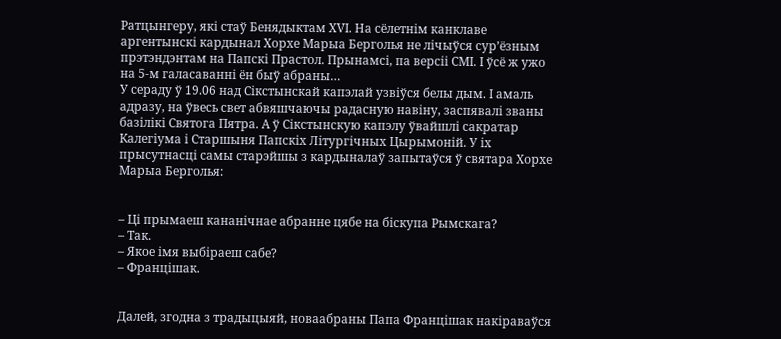Ратцынгеру, які стаў Бенядыктам ХVІ. На сёлетнім канклаве аргентынскі кардынал Хорхе Марыа Берголья не лічыўся сур’ёзным прэтэндэнтам на Папскі Прастол. Прынамсі, па версіі СМІ. І ўсё ж ужо на 5-м галасаванні ён быў абраны…
У сераду ў 19.06 над Сікстынскай капэлай узвіўся белы дым. І амаль адразу, на ўвесь свет абвяшчаючы радасную навіну, заспявалі званы базілікі Святога Пятра. А ў Сікстынскую капэлу ўвайшлі сакратар Калегіума і Старшыня Папскіх Літургічных Цырымоній. У іх прысутнасці самы старэйшы з кардыналаў запытаўся ў святара Хорхе Марыа Берголья:


– Ці прымаеш кананічнае абранне цябе на біскупа Рымскага?
– Так.
– Якое імя выбіраеш сабе?
– Францішак.


Далей, згодна з традыцыяй, новаабраны Папа Францішак накіраваўся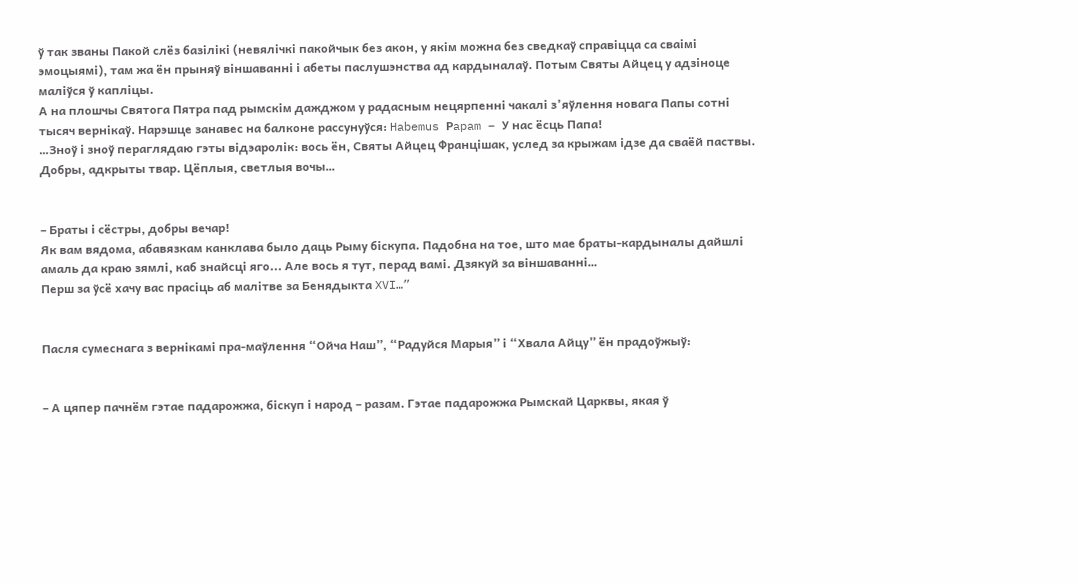ў так званы Пакой слёз базілікі (невялічкі пакойчык без акон, у якім можна без сведкаў справіцца са сваімі эмоцыямі), там жа ён прыняў віншаванні і абеты паслушэнства ад кардыналаў. Потым Святы Айцец у адзіноце маліўся ў капліцы.
А на плошчы Святога Пятра пад рымскім дажджом у радасным нецярпенні чакалі з’яўлення новага Папы сотні тысяч вернікаў. Нарэшце занавес на балконе рассунуўся: Habemus Рapam – У нас ёсць Папа!
…Зноў і зноў пераглядаю гэты відэаролік: вось ён, Святы Айцец Францішак, услед за крыжам ідзе да сваёй паствы. Добры, адкрыты твар. Цёплыя, светлыя вочы…


– Браты і сёстры, добры вечар!
Як вам вядома, абавязкам канклава было даць Рыму біскупа. Падобна на тое, што мае браты-кардыналы дайшлі амаль да краю зямлі, каб знайсці яго... Але вось я тут, перад вамі. Дзякуй за віншаванні…
Перш за ўсё хачу вас прасіць аб малітве за Бенядыкта XVI…”


Пасля сумеснага з вернікамі пра-маўлення “Ойча Наш”, “Радуйся Марыя” і “Хвала Айцу” ён прадоўжыў:


– А цяпер пачнём гэтае падарожжа, біскуп і народ – разам. Гэтае падарожжа Рымскай Царквы, якая ў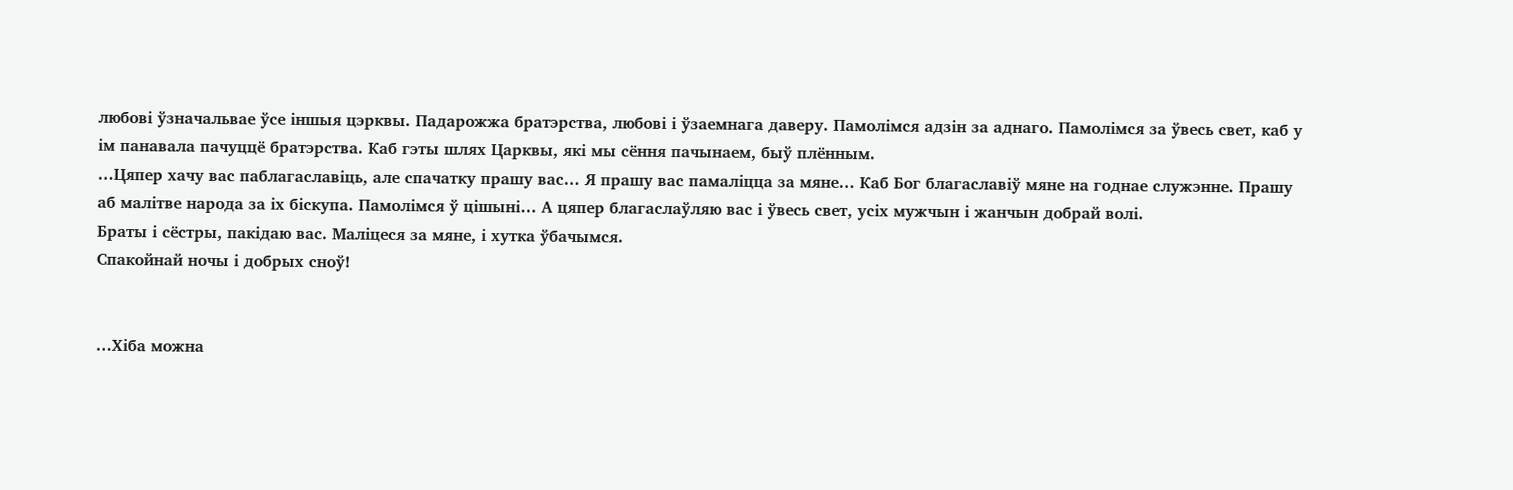любові ўзначальвае ўсе іншыя цэрквы. Падарожжа братэрства, любові і ўзаемнага даверу. Памолімся адзін за аднаго. Памолімся за ўвесь свет, каб у ім панавала пачуццё братэрства. Каб гэты шлях Царквы, які мы сёння пачынаем, быў плённым.
…Цяпер хачу вас паблагаславіць, але спачатку прашу вас… Я прашу вас памаліцца за мяне… Каб Бог благаславіў мяне на годнае служэнне. Прашу аб малітве народа за іх біскупа. Памолімся ў цішыні… А цяпер благаслаўляю вас і ўвесь свет, усіх мужчын і жанчын добрай волі.
Браты і сёстры, пакідаю вас. Маліцеся за мяне, і хутка ўбачымся.
Спакойнай ночы і добрых сноў!


…Хіба можна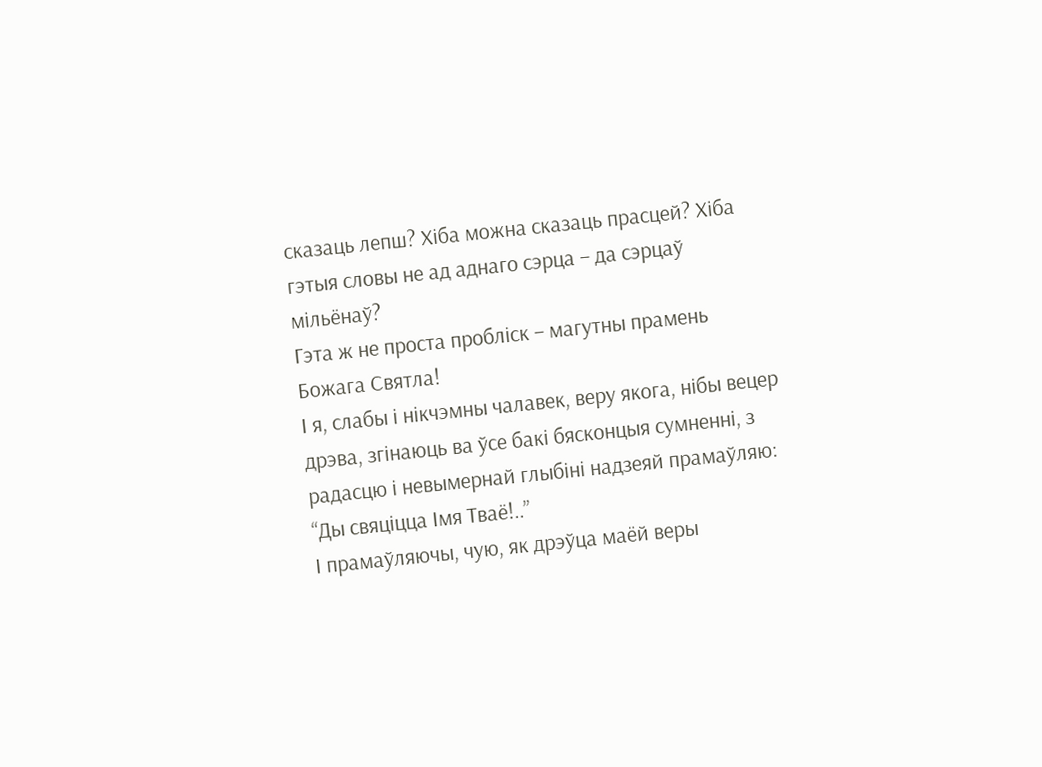сказаць лепш? Хіба можна сказаць прасцей? Хіба гэтыя словы не ад аднаго сэрца – да сэрцаў мільёнаў?
Гэта ж не проста пробліск – магутны прамень Божага Святла!
І я, слабы і нікчэмны чалавек, веру якога, нібы вецер дрэва, згінаюць ва ўсе бакі бясконцыя сумненні, з радасцю і невымернай глыбіні надзеяй прамаўляю: “Ды свяціцца Імя Тваё!..”
І прамаўляючы, чую, як дрэўца маёй веры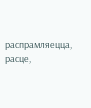распрамляецца, расце,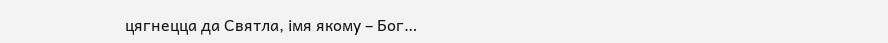цягнецца да Святла, імя якому – Бог…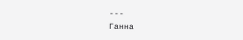---
Ганна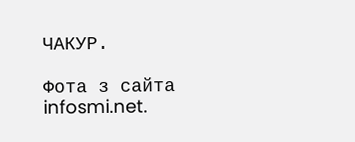ЧАКУР.

Фота з сайта infosmi.net.